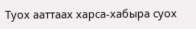Туох ааттаах харса-хабыра суох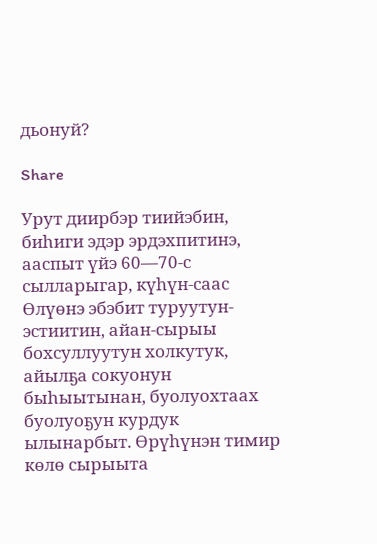дьонуй?

Share

Урут диирбэр тиийэбин, биһиги эдэр эрдэхпитинэ, ааспыт үйэ 60—70-с сылларыгар, күһүн-саас Өлүөнэ эбэбит туруутун-эстиитин, айан-сырыы бохсуллуутун холкутук, айылҕа сокуонун быһыытынан, буолуохтаах буолуоҕун курдук ылынарбыт. Өрүһүнэн тимир көлө сырыыта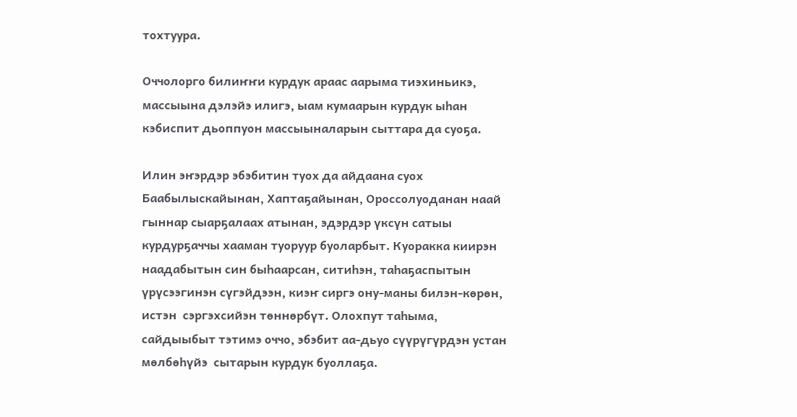тохтуура.

Оччолорго билиҥҥи курдук араас аарыма тиэхиньикэ, массыына дэлэйэ илигэ, ыам кумаарын курдук ыһан кэбиспит дьоппуон массыыналарын сыттара да суоҕа.

Илин эҥэрдэр эбэбитин туох да айдаана суох Баабылыскайынан, Хаптаҕайынан, Ороссолуоданан наай гыннар сыарҕалаах атынан, эдэрдэр үксүн сатыы курдурҕаччы хааман туоруур буоларбыт. Куоракка киирэн наадабытын син быһаарсан, ситиһэн, таһаҕаспытын үрүсээгинэн сүгэйдээн, киэҥ сиргэ ону-маны билэн-көрөн, истэн  сэргэхсийэн төннөрбүт. Олохпут таһыма, сайдыыбыт тэтимэ оччо, эбэбит аа-дьуо сүүрүгүрдэн устан мөлбөһүйэ  сытарын курдук буоллаҕа.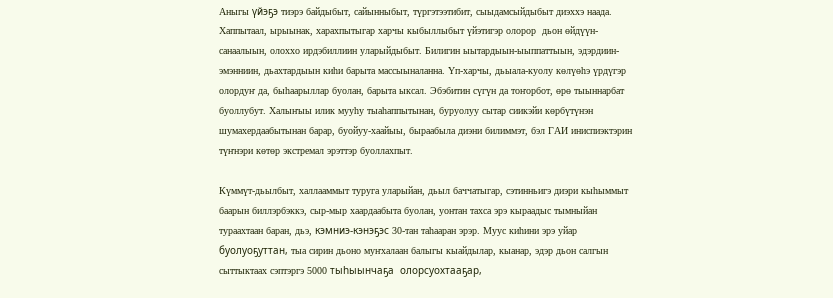Аныгы үйэҕэ тиэрэ байдыбыт, сайынныбыт, түргэтээтибит, сыыдамсыйдыбыт диэххэ наада. Хаппытаал, ырыынак, харахпытыгар харчы кыбыллыбыт үйэтигэр олорор  дьон өйдүүн-санаалыын, олоххо ирдэбиллиин уларыйдыбыт. Билигин ыытардыын-ыыппаттыын, эдэрдиин-эмэнниин, дьахтардыын киһи барыта массыыналанна. Үп-харчы, дьыала-куолу көлүөһэ үрдүгэр олордуҥ да, быһаарыллар буолан, барыта ыксал. Эбэбитин сүгүн да тоҥорбот, өрө тыыннарбат буоллубут. Халыҥыы илик мууһу тыаһаппытынан, буруолуу сытар сиикэйи көрбүтүнэн шумахердаабытынан барар, буойуу-хаайыы, быраабыла диэни билиммэт, бэл ГАИ иниспиэктэрин түҥнэри көтөр экстремал эрэттэр буоллахпыт.

Күммүт-дьылбыт, халлааммыт туруга уларыйан, дьыл баччатыгар, сэтинньигэ диэри кыһыммыт баарын биллэрбэккэ, сыр-мыр хаардаабыта буолан, уонтан тахса эрэ кыраадыс тымныйан тураахтаан баран, дьэ, кэмниэ-кэнэҕэс 30-тан таһааран эрэр. Муус киһини эрэ уйар буолуоҕуттан, тыа сирин дьоно муҥхалаан балыгы кыайдылар, кыанар, эдэр дьон салгын сыттыктаах сэптэргэ 5000 тыһыынчаҕа  олорсуохтааҕар,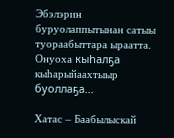Эбэлэрин  буруолаппытынан сатыы туораабыттара ыраатта. Онуоха кыһалҕа кыһарыйаахтыыр буоллаҕа…

Хатас – Баабылыскай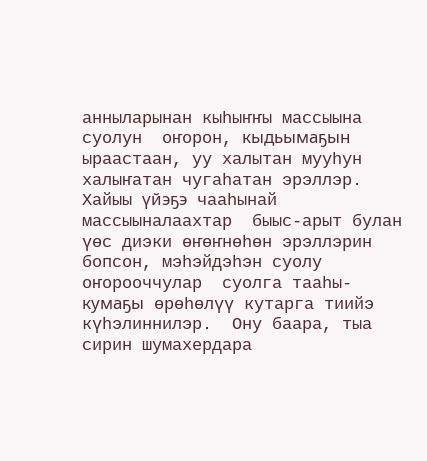анныларынан кыһыҥҥы массыына суолун  оҥорон, кыдьымаҕын ыраастаан, уу халытан мууһун халыҥатан чугаһатан эрэллэр. Хайыы үйэҕэ чааһынай массыыналаахтар  быыс-арыт булан үөс диэки өҥөҥнөһөн эрэллэрин  бопсон, мэһэйдэһэн суолу оҥорооччулар  суолга тааһы-кумаҕы өрөһөлүү кутарга тиийэ күһэлиннилэр.  Ону баара, тыа сирин шумахердара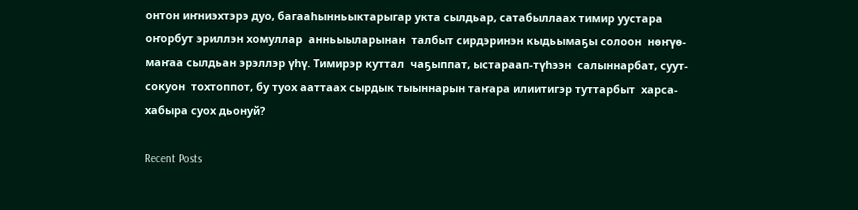онтон иҥниэхтэрэ дуо, багааһынньыктарыгар укта сылдьар, сатабыллаах тимир уустара оҥорбут эриллэн хомуллар  анньыыларынан  талбыт сирдэринэн кыдьымаҕы солоон  нөҥүө-маҥаа сылдьан эрэллэр үһү. Тимирэр куттал  чаҕыппат, ыстараап-түһээн  салыннарбат, суут-сокуон  тохтоппот, бу туох ааттаах сырдык тыыннарын таҥара илиитигэр туттарбыт  харса-хабыра суох дьонуй?

Recent Posts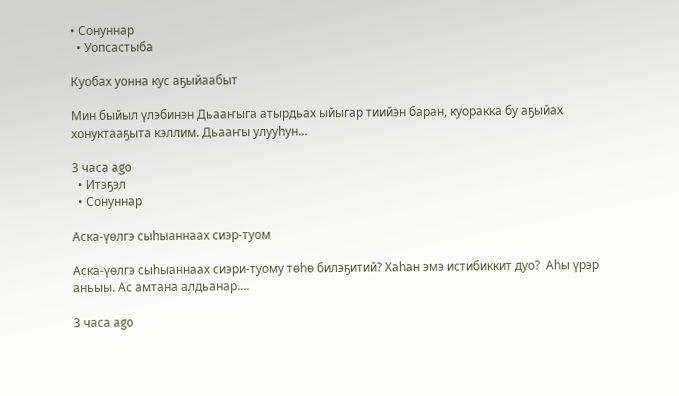• Сонуннар
  • Уопсастыба

Куобах уонна кус аҕыйаабыт

Мин быйыл үлэбинэн Дьааҥыга атырдьах ыйыгар тиийэн баран, куоракка бу аҕыйах хонуктааҕыта кэллим. Дьааҥы улууһун…

3 часа ago
  • Итэҕэл
  • Сонуннар

Аска-үөлгэ сыһыаннаах сиэр-туом

Аска-үөлгэ сыһыаннаах сиэри-туому төһө билэҕитий? Хаһан эмэ истибиккит дуо?  Аһы үрэр аньыы. Ас амтана алдьанар.…

3 часа ago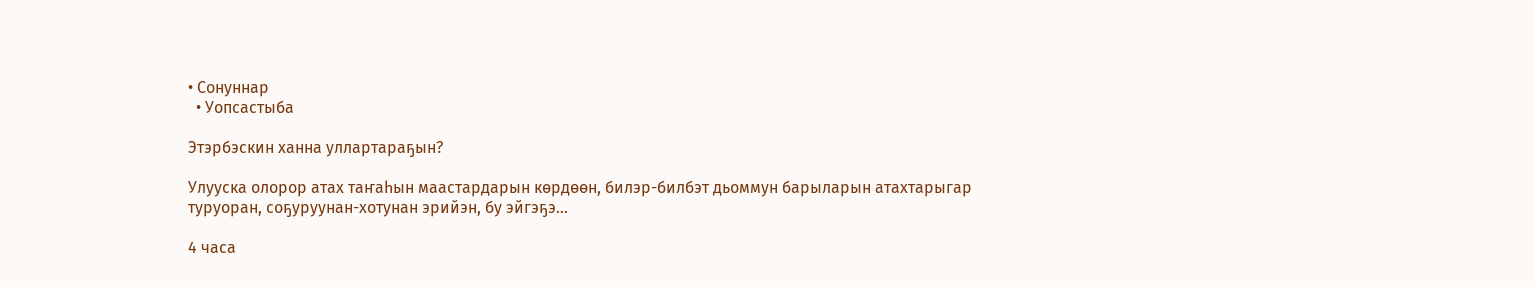• Сонуннар
  • Уопсастыба

Этэрбэскин ханна уллартараҕын?

Улууска олорор атах таҥаһын маастардарын көрдөөн, билэр-билбэт дьоммун барыларын атахтарыгар туруоран, соҕуруунан-хотунан эрийэн, бу эйгэҕэ…

4 часа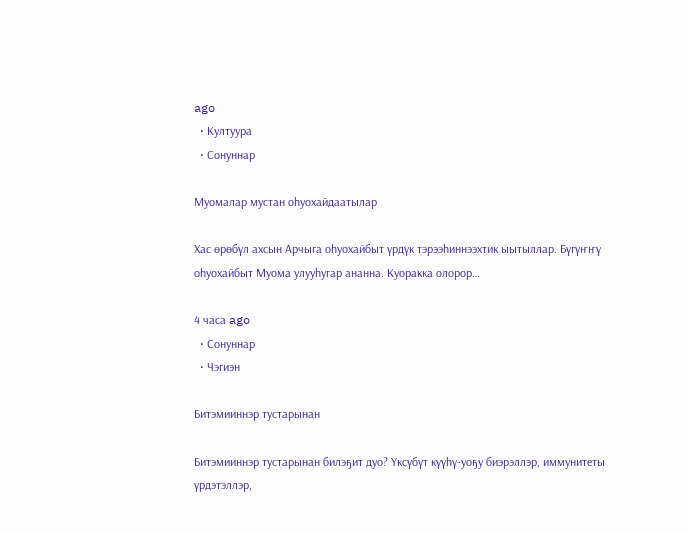ago
  • Култуура
  • Сонуннар

Муомалар мустан оһуохайдаатылар

Хас өрөбүл ахсын Арчыга оһуохайбыт үрдүк тэрээһиннээхтик ыытыллар. Бүгүҥҥү оһуохайбыт Муома улууһугар ананна. Куоракка олорор…

4 часа ago
  • Сонуннар
  • Чэгиэн

Битэмииннэр тустарынан

Битэмииннэр тустарынан билэҕит дуо? Үксүбүт күүһү-уоҕу биэрэллэр, иммунитеты үрдэтэллэр,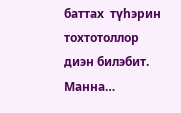баттах  түһэрин тохтотоллор диэн билэбит.  Манна…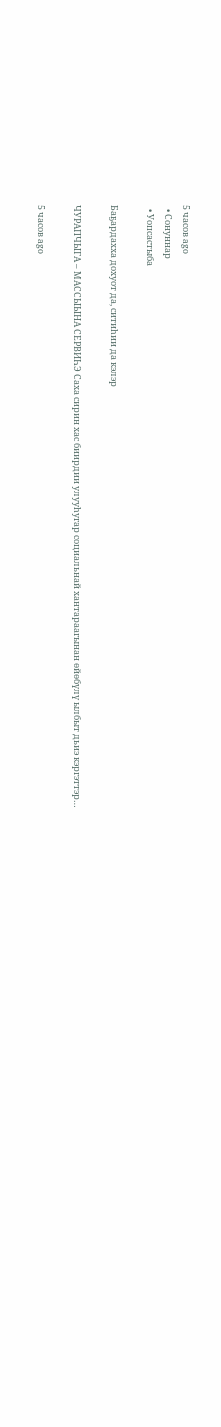5 часов ago
  • Сонуннар
  • Уопсастыба

Баҕардахха дохуот да, ситиһии да кэлэр

ЧУРАПЧЫГА – МАССЫЫНА СЕРВИҺЭ Саха сирин хас биирдии улууһугар социальнай хантараагынан өйөбүлү ылбыт дьиэ кэргэттэр…

5 часов ago